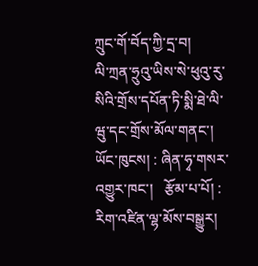ཀྲུང་གོ་བོད་ཀྱི་དྲ་བ།
ལི་ཀྲན་ཧྲུའུ་ཡིས་སེ་ཕུའུ་རུ་སིའི་གྲོས་དཔོན་ཏི་སྨི་ཐེ་ལི་ཝུ་དང་གྲོས་མོལ་གནང་།
ཡོང་ཁུངས། : ཞིན་ཧྭ་གསར་འགྱུར་ཁང་།   རྩོམ་པ་པོ། : རིག་འཛིན་ལྷ་མོས་བསྒྱུར།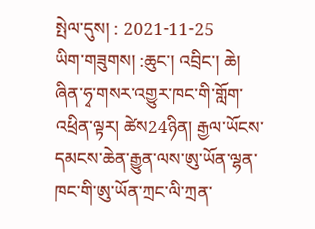སྤེལ་དུས། : 2021-11-25
ཡིག་གཟུགས། :ཆུང་། འབྲིང་། ཆེ།
ཞིན་ཧྭ་གསར་འགྱུར་ཁང་གི་གློག་འཕྲིན་ལྟར། ཚེས24ཉིན། རྒྱལ་ཡོངས་དམངས་ཆེན་རྒྱུན་ལས་ཨུ་ཡོན་ལྷན་ཁང་གི་ཨུ་ཡོན་ཀྲང་ལི་ཀྲན་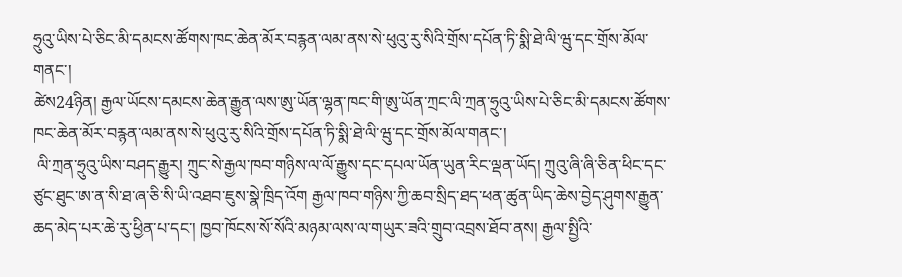ཧྲུའུ་ཡིས་པེ་ཅིང་མི་དམངས་ཚོགས་ཁང་ཆེན་མོར་བརྙན་ལམ་ནས་སེ་ཕུའུ་རུ་སིའི་གྲོས་དཔོན་ཏི་སྨི་ཐེ་ལི་ཝུ་དང་གྲོས་མོལ་གནང་།
ཚེས24ཉིན། རྒྱལ་ཡོངས་དམངས་ཆེན་རྒྱུན་ལས་ཨུ་ཡོན་ལྷན་ཁང་གི་ཨུ་ཡོན་ཀྲང་ལི་ཀྲན་ཧྲུའུ་ཡིས་པེ་ཅིང་མི་དམངས་ཚོགས་ཁང་ཆེན་མོར་བརྙན་ལམ་ནས་སེ་ཕུའུ་རུ་སིའི་གྲོས་དཔོན་ཏི་སྨི་ཐེ་ལི་ཝུ་དང་གྲོས་མོལ་གནང་།
 ལི་ཀྲན་ཧྲུའུ་ཡིས་བཤད་རྒྱུར། ཀྲུང་སེ་རྒྱལ་ཁབ་གཉིས་ལ་ལོ་རྒྱུས་དང་དཔལ་ཡོན་ཡུན་རིང་ལྡན་ཡོད། ཀྲུའུ་ཞི་ཞི་ཅིན་ཕིང་དང་ཙུང་ཐུང་ཨ་ན་སི་ཐ་ཞ་ཅི་སི་ཡི་འཐབ་ཇུས་སྣེ་ཁྲིད་འོག རྒྱལ་ཁབ་གཉིས་ཀྱི་ཆབ་སྲིད་ཐད་ཕན་ཚུན་ཡིད་ཆེས་བྱེད་ཤུགས་རྒྱུན་ཆད་མེད་པར་ཆེ་རུ་ཕྱིན་པ་དང་། ཁྱབ་ཁོངས་སོ་སོའི་མཉམ་ལས་ལ་གཡུར་ཟའི་གྲུབ་འབྲས་ཐོབ་ནས། རྒྱལ་སྤྱིའི་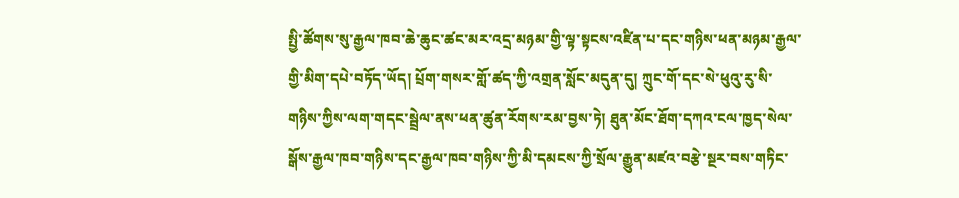སྤྱི་ཚོགས་སུ་རྒྱལ་ཁབ་ཆེ་ཆུང་ཚང་མར་འདྲ་མཉམ་གྱི་ལྟ་སྟངས་འཛིན་པ་དང་གཉིས་ཕན་མཉམ་རྒྱལ་གྱི་མིག་དཔེ་བཏོད་ཡོད། པྲོག་གསར་གློ་ཚད་ཀྱི་འགྲན་སློང་མདུན་དུ། ཀྲུང་གོ་དང་སེ་ཕུའུ་རུ་སི་གཉིས་ཀྱིས་ལག་གདང་སྦྲེལ་ནས་ཕན་ཚུན་རོགས་རམ་བྱས་ཏེ། ཐུན་མོང་ཐོག་དཀའ་ངལ་ཁྱད་སེལ་སྒོས་རྒྱལ་ཁབ་གཉིས་དང་རྒྱལ་ཁབ་གཉིས་ཀྱི་མི་དམངས་ཀྱི་སྲོལ་རྒྱུན་མཛའ་བརྩེ་སྔར་བས་གཏིང་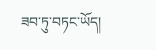ཟབ་ཏུ་བཏང་ཡོད།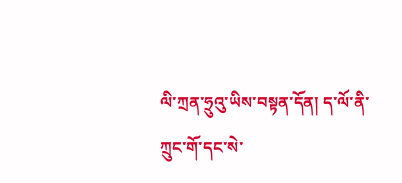ལི་ཀྲན་ཧྲུའུ་ཡིས་བསྟན་དོན། ད་ལོ་ནི་ཀྲུང་གོ་དང་སེ་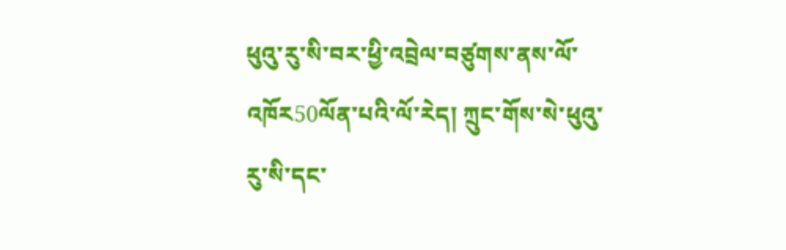ཕུའུ་རུ་སི་བར་ཕྱི་འབྲེལ་བཙུགས་ནས་ལོ་འཁོར50ལོན་པའི་ལོ་རེད། ཀྲུང་གོས་སེ་ཕུའུ་རུ་སི་དང་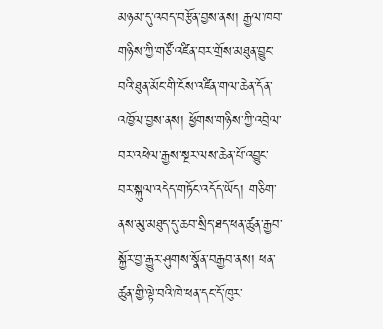མཉམ་དུ་འབད་བརྩོན་བྱས་ནས། རྒྱལ་ཁབ་གཉིས་ཀྱི་གཙོ་འཛིན་བར་གྲོས་མཐུན་བྱུང་བའི་ཐུན་མོང་གི་ངོས་འཛིན་གལ་ཆེན་དོན་འཁྱོལ་བྱས་ནས། ཕྱོགས་གཉིས་ཀྱི་འབྲེལ་བར་འཕེལ་རྒྱས་སྔར་ལས་ཆེན་པོ་འབྱུང་བར་སྐུལ་འདེད་གཏོང་འདོད་ཡོད། གཅིག་ནས་མུ་མཐུད་དུ་ཆབ་སྲིད་ཐད་ཕན་ཚུན་རྒྱབ་སྐྱོར་བྱ་རྒྱུར་ཤུགས་སྣོན་བརྒྱབ་ནས། ཕན་ཚུན་གྱི་ལྟེ་བའི་ཁེ་ཕན་དང་དོ་ཁུར་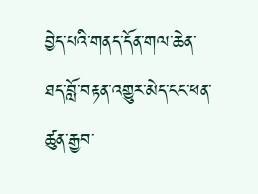བྱེད་པའི་གནད་དོན་གལ་ཆེན་ཐད་བློ་བརྟན་འགྱུར་མེད་ངང་ཕན་ཚུན་རྒྱབ་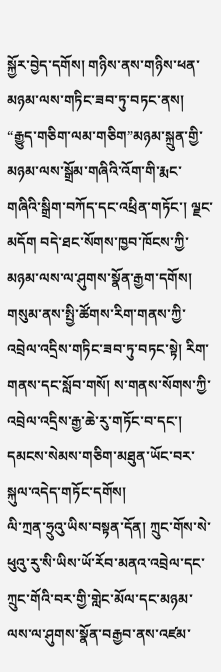སྐྱོར་བྱེད་དགོས། གཉིས་ནས་གཉིས་ཕན་མཉམ་ལས་གཏིང་ཟབ་ཏུ་བཏང་ནས། “རྒྱུད་གཅིག་ལམ་གཅིག”མཉམ་སྐྲུན་གྱི་མཉམ་ལས་སྒྲོམ་གཞིའི་འོག་གི་རྨང་གཞིའི་སྒྲིག་བཀོད་དང་འཕྲིན་གཏོང་། ལྗང་མདོག བདེ་ཐང་སོགས་ཁྱབ་ཁོངས་ཀྱི་མཉམ་ལས་ལ་ཤུགས་སྣོན་རྒྱག་དགོས། གསུམ་ནས་སྤྱི་ཚོགས་རིག་གནས་ཀྱི་འབྲེལ་འདྲིས་གཏིང་ཟབ་ཏུ་བཏང་སྟེ། རིག་གནས་དང་སློབ་གསོ། ས་གནས་སོགས་ཀྱི་འབྲེལ་འདྲིས་རྒྱ་ཆེ་རུ་གཏོང་བ་དང་། དམངས་སེམས་གཅིག་མཐུན་ཡོང་བར་སྐུལ་འདེད་གཏོང་དགོས།
ལི་ཀྲན་ཧྲུའུ་ཡིས་བསྟན་དོན། ཀྲུང་གོས་སེ་ཕུའུ་རུ་སི་ཡིས་ཡོ་རོབ་མནའ་འབྲེལ་དང་ཀྲུང་གོའི་བར་གྱི་གླེང་མོལ་དང་མཉམ་ལས་ལ་ཤུགས་སྣོན་བརྒྱབ་ནས་འཛམ་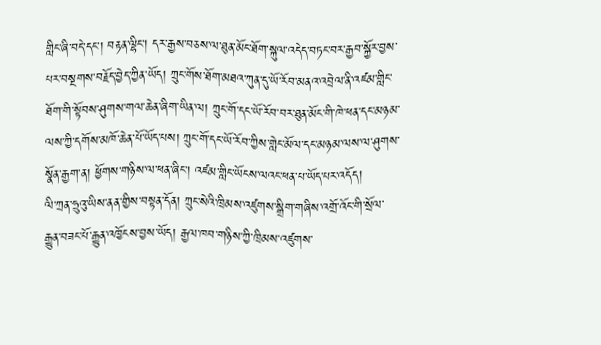གླིང་ཞི་བདེ་དང་། བརྟན་ལྷིང་། དར་རྒྱས་བཅས་ལ་ཐུན་མོང་ཐོག་སྐུལ་འདེད་བཏང་བར་རྒྱབ་སྐྱོར་བྱས་པར་བསྔགས་བརྗོད་བྱེད་ཀྱིན་ཡོད། ཀྲུང་གོས་ཐོག་མཐའ་ཀུན་དུ་ཡོ་རོབ་མནའ་འབྲེལ་ནི་འཛམ་གླིང་ཐོག་གི་སྟོབས་ཤུགས་གལ་ཆེན་ཞིག་ཡིན་ལ། ཀྲུང་གོ་དང་ཡོ་རོབ་བར་ཐུན་མོང་གི་ཁེ་ཕན་དང་མཉམ་ལས་ཀྱི་དགོས་མཁོ་ཆེན་པོ་ཡོད་པས། ཀྲུང་གོ་དང་ཡོ་རོབ་ཀྱིས་གླེང་མོལ་དང་མཉམ་ལས་ལ་ཤུགས་སྣོན་རྒྱག་ན། ཕྱོགས་གཉིས་ལ་ཕན་ཞིང་། འཛམ་གླིང་ཡོངས་ལའང་ཕན་པ་ཡོད་པར་འདོད།
ལི་ཀྲན་ཧྲུའུ་ཡིས་ནན་གྱིས་བསྟན་དོན། ཀྲུང་སེའི་ཁྲིམས་འཛུགས་སྒྲིག་གཞིས་འགྲོ་འོང་གི་སྲོལ་རྒྱུན་བཟང་པོ་རྒྱུན་འཁྱོངས་བྱས་ཡོད། རྒྱལ་ཁབ་གཉིས་ཀྱི་ཁྲིམས་འཛུགས་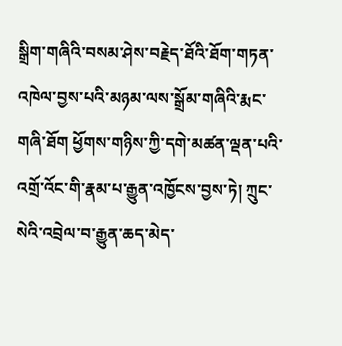སྒྲིག་གཞིའི་བསམ་ཤེས་བརྗེད་ཐོའི་ཐོག་གཏན་འཁེལ་བྱས་པའི་མཉམ་ལས་སྒྲོམ་གཞིའི་རྨང་གཞི་ཐོག ཕྱོགས་གཉིས་ཀྱི་དགེ་མཚན་ལྡན་པའི་འགྲོ་འོང་གི་རྣམ་པ་རྒྱུན་འཁྱོངས་བྱས་ཏེ། ཀྲུང་སེའི་འབྲེལ་བ་རྒྱུན་ཆད་མེད་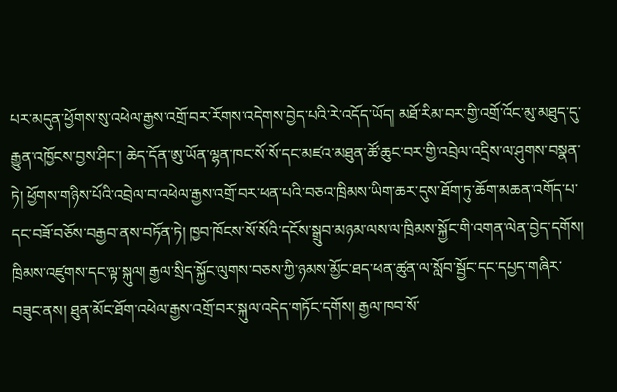པར་མདུན་ཕྱོགས་སུ་འཕེལ་རྒྱས་འགྲོ་བར་རོགས་འདེགས་བྱེད་པའི་རེ་འདོད་ཡོད། མཐོ་རིམ་བར་གྱི་འགྲོ་འོང་མུ་མཐུད་དུ་རྒྱུན་འཁྱོངས་བྱས་ཤིང་། ཆེད་དོན་ཨུ་ཡོན་ལྷན་ཁང་སོ་སོ་དང་མཛའ་མཐུན་ཚོ་ཆུང་བར་གྱི་འབྲེལ་འདྲིས་ལ་ཤུགས་བསྣན་ཏེ། ཕྱོགས་གཉིས་པོའི་འབྲེལ་བ་འཕེལ་རྒྱས་འགྲོ་བར་ཕན་པའི་བཅའ་ཁྲིམས་ཡིག་ཆར་དུས་ཐོག་ཏུ་ཆོག་མཆན་འགོད་པ་དང་བཟོ་བཅོས་བརྒྱབ་ནས་བཏོན་ཏེ། ཁྱབ་ཁོངས་སོ་སོའི་དངོས་སྒྲུབ་མཉམ་ལས་ལ་ཁྲིམས་སྐྱོང་གི་འགན་ལེན་བྱེད་དགོས། ཁྲིམས་འཛུགས་དང་ལྟ་སྐུལ། རྒྱལ་སྲིད་སྐྱོང་ལུགས་བཅས་ཀྱི་ཉམས་མྱོང་ཐད་ཕན་ཚུན་ལ་སློབ་སྦྱོང་དང་དཔྱད་གཞིར་བཟུང་ནས། ཐུན་མོང་ཐོག་འཕེལ་རྒྱས་འགྲོ་བར་སྐུལ་འདེད་གཏོང་དགོས། རྒྱལ་ཁབ་སོ་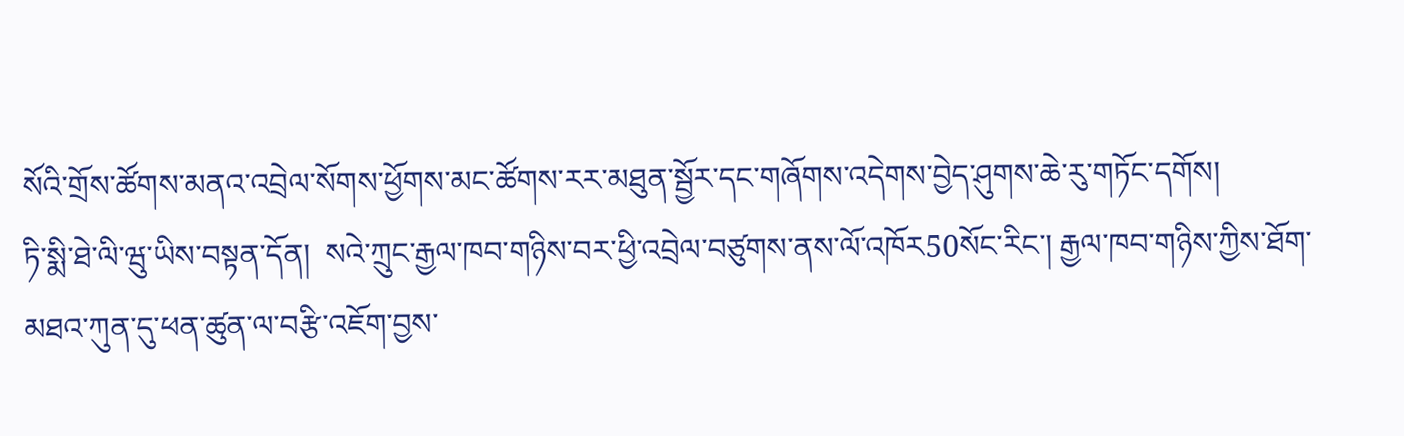སོའི་གྲོས་ཚོགས་མནའ་འབྲེལ་སོགས་ཕྱོགས་མང་ཚོགས་རར་མཐུན་སྦྱོར་དང་གཞོགས་འདེགས་བྱེད་ཤུགས་ཆེ་རུ་གཏོང་དགོས།
ཏི་སྨི་ཐེ་ལི་ཝུ་ཡིས་བསྟན་དོན།  སའེ་ཀྲུང་རྒྱལ་ཁབ་གཉིས་བར་ཕྱི་འབྲེལ་བཙུགས་ནས་ལོ་འཁོར50སོང་རིང་། རྒྱལ་ཁབ་གཉིས་ཀྱིས་ཐོག་མཐའ་ཀུན་དུ་ཕན་ཚུན་ལ་བརྩི་འཇོག་བྱས་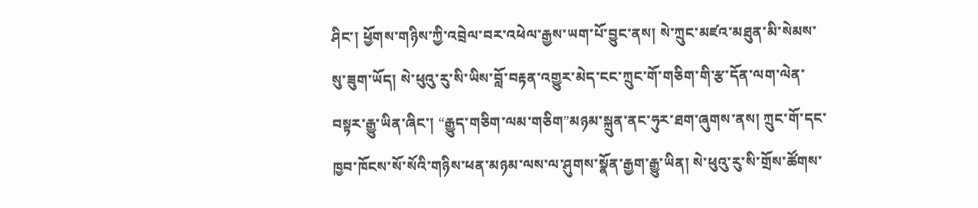ཤིང་། ཕྱོགས་གཉིས་ཀྱི་འབྲེལ་བར་འཕེལ་རྒྱས་ཡག་པོ་བྱུང་ནས། སེ་ཀྲུང་མཛའ་མཐུན་མི་སེམས་སུ་ཟུག་ཡོད། སེ་ཕུའུ་རུ་སི་ཡིས་བློ་བརྟན་འགྱུར་མེད་ངང་ཀྲུང་གོ་གཅིག་གི་རྩ་དོན་ལག་ལེན་བསྟར་རྒྱུ་ཡིན་ཞིང་། “རྒྱུད་གཅིག་ལམ་གཅིག”མཉམ་སྐྲུན་ནང་ཧུར་ཐག་ཞུགས་ནས། ཀྲུང་གོ་དང་ཁྱབ་ཁོངས་སོ་སོའི་གཉིས་ཕན་མཉམ་ལས་ལ་ཤུགས་སྣོན་རྒྱག་རྒྱུ་ཡིན། སེ་ཕུའུ་རུ་སི་གྲོས་ཚོགས་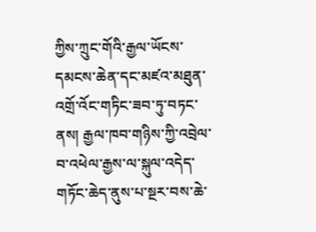ཀྱིས་ཀྲུང་གོའི་རྒྱལ་ཡོངས་དམངས་ཆེན་དང་མཛའ་མཐུན་འགྲོ་འོང་གཏིང་ཟབ་ཏུ་བཏང་ནས། རྒྱལ་ཁབ་གཉིས་ཀྱི་འབྲེལ་བ་འཕེལ་རྒྱས་ལ་སྐུལ་འདེད་གཏོང་ཆེད་ནུས་པ་སྔར་བས་ཆེ་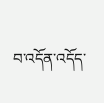བ་འདོན་འདོད་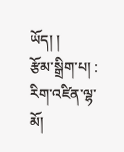ཡོད། །
རྩོམ་སྒྲིག་པ། : རིག་འཛིན་ལྷ་མོ།